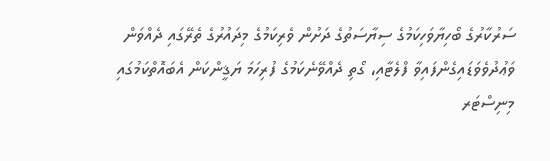ސަރުކާރުގެ ބޯހިޔާވަހިކަމުގެ ސިޔާސަތުގެ ދަށުން ވެރިކަމުގެ މިދައުރުގެ ތެރޭގައި ދެއްވަން ވަޢުދުވެވަޑައިގެންފައިވާ ފްލެޓާއި، ގޯތި ދެއްވޭނެކަމުގެ ފުރިހަމަ ޔަޤީންކަން އެބައޮތްކަމުގައި މިނިސްޓަރ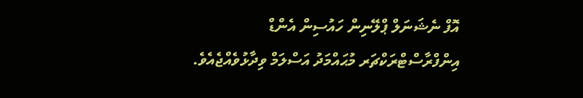އޮފް ނެޝަނަލް ޕްލޭނިން ހައުސިން އެންޑް އިންފްރާސްޓްރަކްޗަރ މުޙައްމަދު އަސްލަމް ވިދާޅުވެއްޖެއެވެ.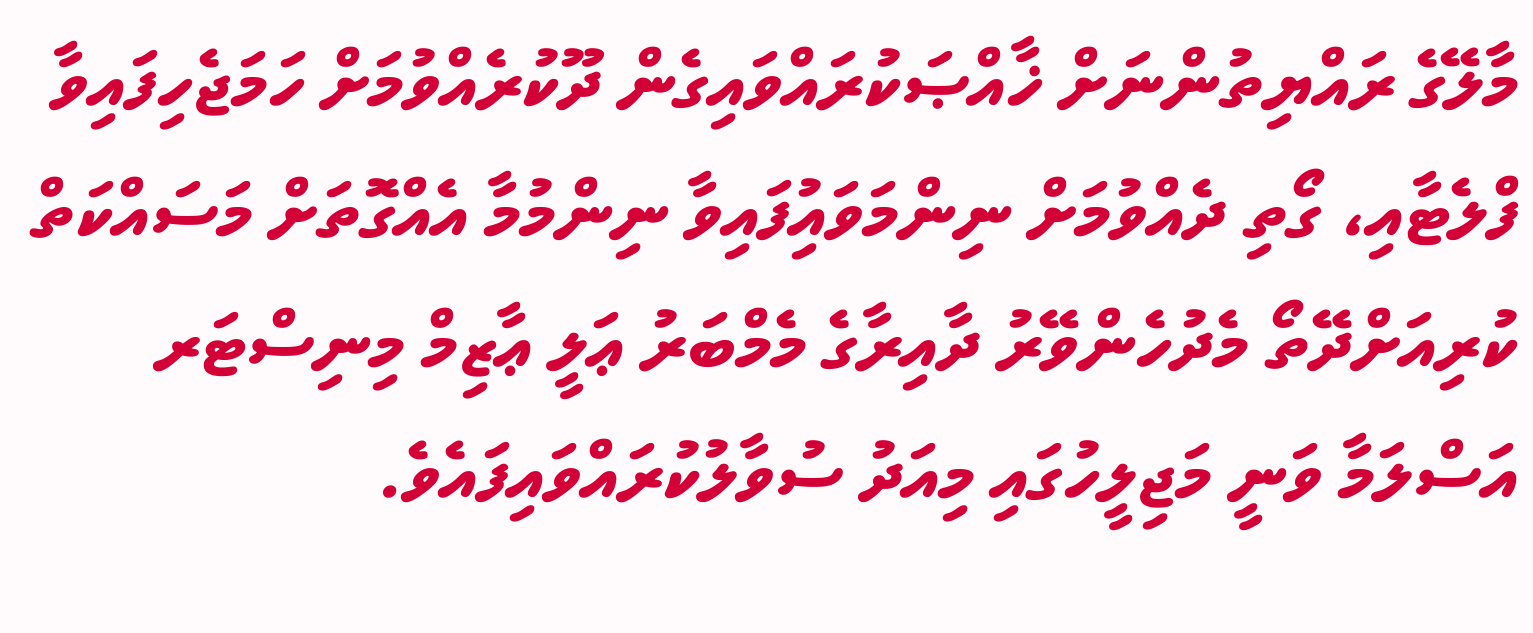މާލޭގެ ރައްޔިތުންނަށް ޚާއްޞަކުރައްވައިގެން ދޫކުރެއްވުމަށް ހަމަޖެހިފައިވާ ފްލެޓާއި، ގޯތި ދެއްވުމަށް ނިންމަވައިުފައިވާ ނިންމުމާ އެއްގޮތަށް މަސައްކަތް ކުރިއަށްދޭތޯ މެދުހެންވޭރު ދާއިރާގެ މެމްބަރު ޢަލީ ޢާޒިމް މިނިސްޓަރ އަސްލަމާ ވަނީ މަޖިލީހުގައި މިއަދު ސުވާލުކުރައްވައިފައެވެ.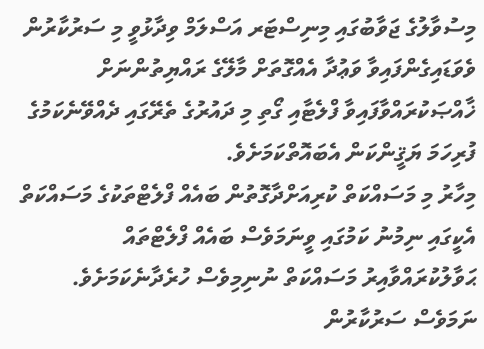މިސުވާލުގެ ޖަވާބުގައި މިނިސްޓަރ އަސްލަމް ވިދާޅުވީ މި ސަރުކާރުން ވެވަޑައިގެންފައިވާ ވަޢުދާ އެއްގޮތަށް މާލޭގެ ރައްޔިތުންނަށް ޚާއްޞަކުރައްވާފައިވާ ފްލެޓާއި ގޯތި މި ދައުރުގެ ތެރޭގައި ދެއްވޭނެކަމުގެ ފުރިހަމަ ޔަޤީންކަން އެބައޮތްކަމަށެވެ.
މިހާރު މި މަސައްކަތް ކުރިއަށްދާގޮތުން ބައެއް ފްލެޓްތަކުގެ މަސައްކަތް އެކީގައި ނިމުނު ކަމުގައި ވީނަމަވެސް ބައެއް ފްލެޓްތައް ޙަވާލުކުރައްވާއިރު މަސައްކަތް ނުނިމިވެސް ހުރެދާނެކަމަށެވެ. ނަމަވެސް ސަރުކާރުން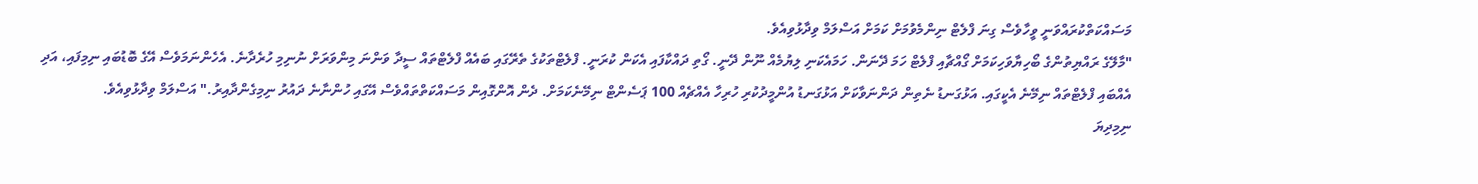މަސައްކަތްކުރައްވަނީ ވީހާވެސް ގިނަ ފްލެޓް ނިންމެވުމަށް ކަމަށް އަސްލަމް ވިދާޅުވިއެވެ.
"މާލޭގެ ރައްޔިތުންގެ ބޯހިޔާވަހިކަމަށް ގޯއްޗާއި ފްލެޓް ހަމަ ދޭނަން. ހަމައެކަނި ލިޔުމެއް ނޫން ދޭނީ. ގޯތި ދައްކާފައި އެކަން ކުރަނީ. ފްލެޓްތަކުގެ ތެރޭގައި ބައެއް ފްލެޓްތައް ސީދާ ވަންނަ މިންވަރަށް ނުނިމި ހުރެދާނެ. އެހެންނަމަވެސް އޭގެ ބޮޑުބައި ނިމިފައި، އަދި އެއްބައި ފްލެޓްތައް ނިމޭނެ އެކީގައި. އަޅުގަނޑު ނެތިން ދަންނަވާކަށް އަޅުގަނޑު އުންމީދުކުރި ހުރިހާ އެއްޗެއް 100 ޕަސެންޓް ނިމޭނެކަމަށް. ދެން އޮންގޮއިން މަސައްކަތްތައްވެސް އޭގައި ހުންނާނެ ދައުރު ނިމިގެންދާއިރު." އަސްލަމް ވިދާޅުވިއެވެ.
ނިމިދިޔަ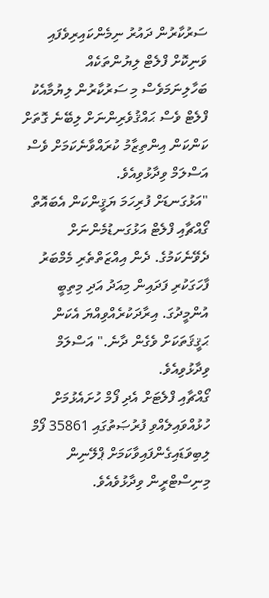ސަރުކާރުން ދައުރު ނިމެންކައިރިވެފައި ވަނިކޮށް ފްލެޓް ލިޔުންތަކެއް ބަހާލިނަމަވެސް މި ސަރުކާރުން ލިޔުމާއެކު ފްލެޓް ވެސް ޙައްޤުވެރިންނަށް ލިބޭނެ ގޮތަށް ކަންކަން އިންތިޒާމު ކުރައްވާނެކަމަށް ވެސް އަސްލަމް ވިދާޅުވިއެވެ.
"އަޅުގަނޑަށް ފުރިހަމަ ޔަޤީންކަން އެބައޮތް ގޯއްޗާއި ފްލެޓް އަޅުގަނޑުމެންނަށް ދެވޭނެކަމުގެ. ދެން އިއްޒަތްތެރި މެމްބަރު ފާހަގަކުރި ފަދައިން މިއަދު އަދި މިތިބީ އުންމީދުގަ. އިރާދަކުރެއްވިއްޔަ އެކަން ޙަޤީޤަތަކަށް ވެގެން ދާނެ." އަސްލަމް ވިދާޅުވިއެވެ.
ގޯއްޗާއި ފްލެޓަށް އެދި ފޯމް ހުށައެޅުމަށް ހުޅުއްވައިލެއްވި ފުރުޞަތުގައި 35861 ފޯމް ލިބިވަޑައިގެންފައިވާކަމަށް ޕްލޭނިން މިނިސްޓްރީން ވިދާޅުވެއެވެ.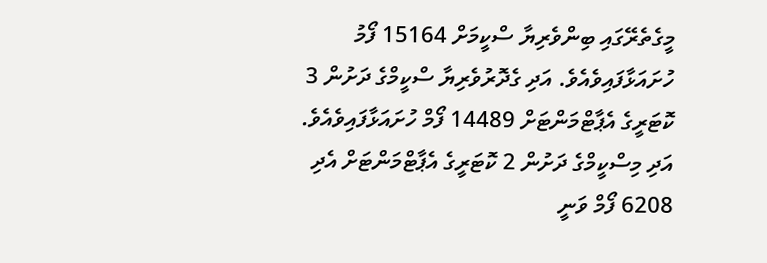މީގެތެރޭގައި ބިންވެރިޔާ ސްކީމަށް 15164 ފޯމު ހުށައަޅާފައިވެއެވެ. އަދި ގެދޮރުވެރިޔާ ސްކީމްގެ ދަށުން 3 ކޮޓަރީގެ އެޕާޓްމަންޓަށް 14489 ފޯމް ހުށައަޅާފައިވެއެވެ. އަދި މިސްކީމްގެ ދަށުން 2 ކޮޓަރީގެ އެޕާޓްމަންޓަށް އެދި 6208 ފޯމް ވަނީ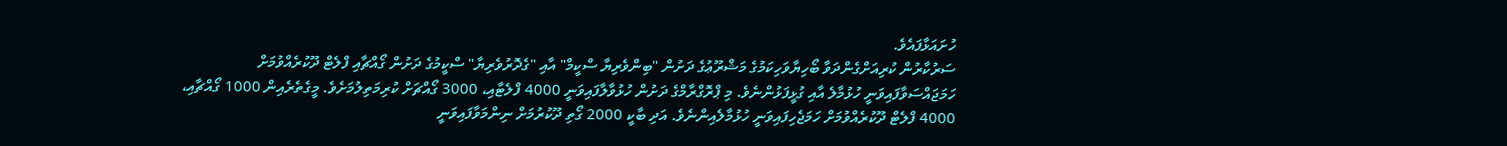ހުށައަޅާފައެވެ.
ސަރުކާރުން ކުރިއަށްގެންދަވާ ބޯހިޔާވަހިކަމުގެ މަޝްރޫޢުގެ ދަށުން "ބިންވެރިޔާ ސްކީމް" އާއި "ގެދޮރުވެރިޔާ" ސްކީމުގެ ދަށުން ގޯއްޗާއި ފްލެޓް ދޫކުރެއްވުމަށް ހަމަޖައްސަވާފައިވަނީ ހުޅުމާލެ އާއި ގުޅީފަޅުންނެވެ. މި ޕްރޮގްރާމްގެ ދަށުން ހުޅުވާލާފައިވަނީ 4000 ފްލެޓާއި، 3000 ގޯއްޗަށް ކުރިމަތިލުމަށެވެ. މީގެތެރެއިން 1000 ގޯއްޗާއި، 4000 ފްލެޓް ދޫކުރެއްވުމަށް ހަމަޖެހިފައިވަނީ ހުޅުމާލެއިންނެވެ. އަދި ބާކީ 2000 ގޯތި ދޫކުރުމަށް ނިންމަވާފައިވަނީ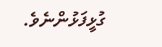ގުޅީފަޅުންނެވެ.